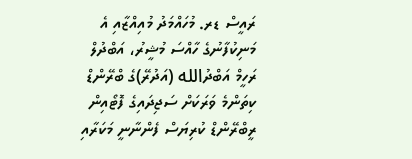ރައީސް ޑރ. މުހައްމަދު މުއިއްޒާއި އެ މަނިކުފާނުގެ ހާއްސަ މުޝީރު، އަބްދުލް ރަހީމް އަބްދުالله (އަދުރޭ)ގެ ބްރޭންޑް ކިތަންމެ ވަރަކަށް ސަޖިދައިގެ ފޮޓޯއިން ރީބްރޭންޑް ކުރިޔަސް ފެންނާނީ މަކަރާއި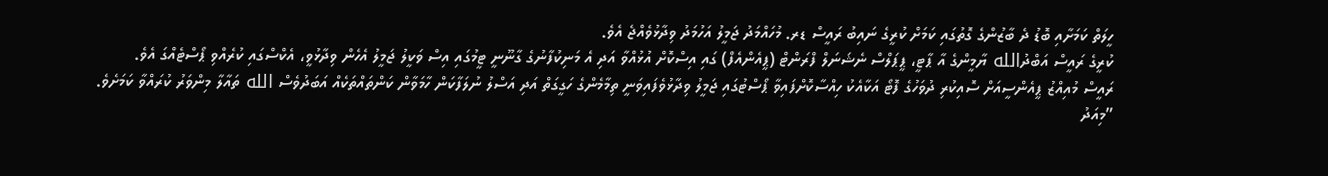ހީލަތް ކަމަށާއި ބޮޑު ދެ ބާޒުންގެ ގޮތުގައި ކަމަށް ކުރީގެ ނައިބު ރައީސް ޑރ. މުހައްމަދު ޖަމީލު އަހުމަދު ވިދާޅުވެއްޖެ އެވެ.
ކުރީގެ ރައީސް އަބްދުالله ޔާމީންގެ އާ ޕާޓީ، ޕީޕަލްސް ނެޝަނަލް ފްރަންޓް (ޕީއެންއެފް) ގައި އިސްކޮށް އުޅުއްވާ އަދި އެ މަނިކުފާނުގެ ގާނޫނީ ޓީމުގައި އިސް ވަކީލު ޖަމީލު އެހެން ވިދާޅުވީ، އެކްސްގައި ކުރެއްވި ޕޯސްޓެއްގަ އެވެ.
ރައީސް މުއިއްޒު ޕީއެންސީއަށް ސޮއިކުރި ދުވަހުގެ ފޮޓޯ އަކާއެކު ހިއްސާކޮށްފައިވާ ޕޯސްޓުގައި ޖަމީލު ވިދާޅުވެފައިވަނީ ތިމާމެންގެ ހަގީގަތް އަދި އަސްލު ނުލަފާކަން ހާމަވާން ކަންތައްތަކެއް އަބަދުވެސް الله ތައާލާ މިންވަރު ކުރައްވާ ކަމަށެވެ.
”މިއަދު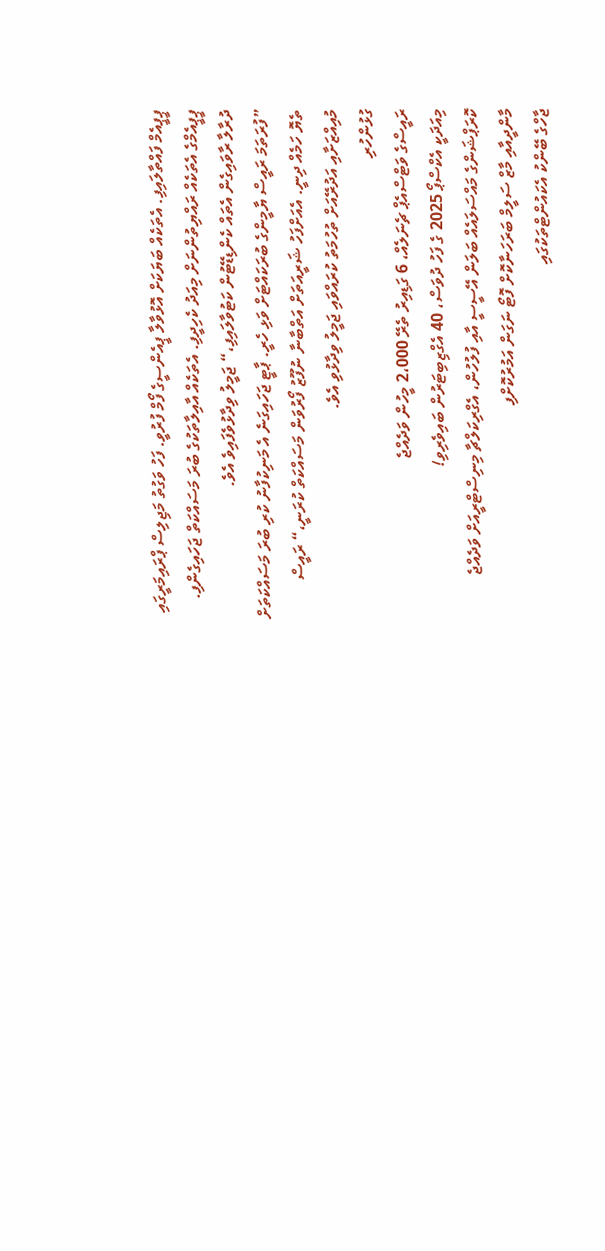ޕީޕީއެމް ފައްތާލައިފި. އެތަކެއް ބަޔަކަށް އޮޅުވާލާ ޕީއެންސީގެ ފޯމް ފުރުވީ. ފަހު ވަގުތު މަޖިލިސް ޕްރައިމަރީގައި ޕީޕީއެމްގެ އެތަކެއް ރައްޔިތުންނަށް މިއަދު ކެހިދީފި. އެތަކެއް އާއިލާތަކުގެ ބުރަ މަސައްކަތް ޖަހައިގެންފި. ދުރާލާ ރާވައިގެން އެތައް ކެންޑިޑޭޓުން ކަޓުވާލައިފި،“ ޖަމީލު ވިދާޅުވެފައިވެ އެވެ.
”ފުރަތަމަ ރައީސް ޔާމީންގެ ބުރަކައްޓަށް ވަޅި ހެރީ. ޕާޓީ ޖަހައިގަނެ އެ މަނިކުފާނު ކުރި ބުރަ މަސައްކަތަށް ތެޔޮ ހަމެއް ދިނީ. އެއަށްފަހު ޝަރީއަތަށް އަތްބާނާ ނުފޫޒު ފޯރުވަން މަސައްކަތް ކުރަނީ،“ ރައީސް މުއިއްޒަށާއި އަދުރޭއަށް ތުހުމަތު ކުރައްވައި ޖަމީލު ވިދާޅުވި އެވެ.
ގުޅުންހުރި
ރައީސްގެ ވަޓްސްއެޕް ޗެނަލެއް، 6 ގަޑިއިރު ތެރޭ 2،000 މީހުން ވަދެއްޖެ
މިއަދަކީ އެކްސްޕޯ 2025 ގެ ފަހު ދުވަސް، 40 އެގްޒިބިޓަރުން ބައިވެރިވި!
ކޮރަޕްޝަންގެ މައްސަލައެއް ބަލަން އޭސީސީ އާއި ފުލުހުން، އެގްރިކަލްޗާ މިނިސްޓްރީއަށް ވަދެއްޖެ
މާންދީއާއި މާޒް ސަލީމް ބަރަހަނާކޮށް ފޮޓޯ ނަގަން އަމުރުކޮށްފި
ޖާހްގެ ބޭންކު އެކައުންޓްތަކުގައި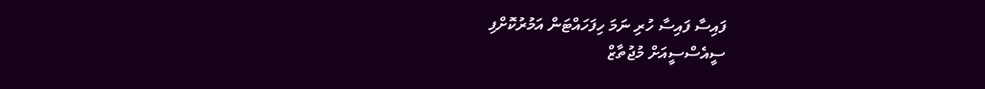ފައިސާ ފައިސާ ހުރި ނަމަ ހިފަހައްޓަން އަމުރުކޮށްފި
ސީއެސްސީއަށް މުޖުތާޒް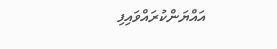އައްޔަންކުރައްވައިފި